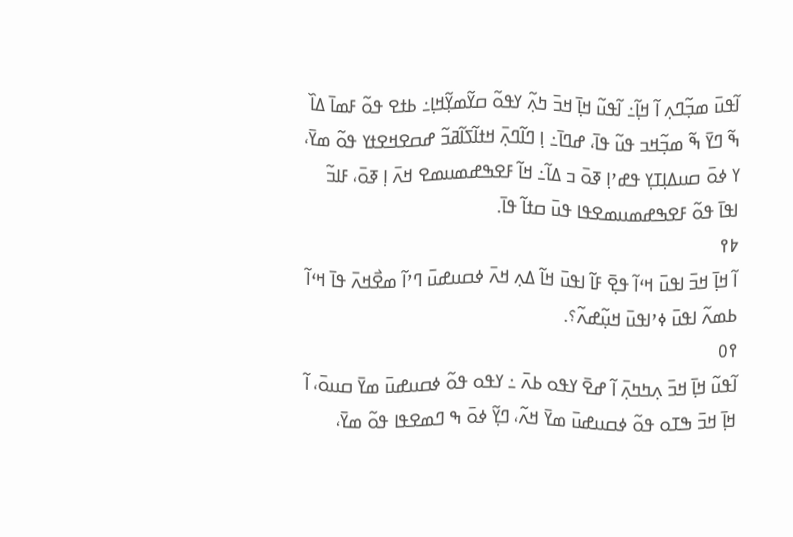ߊ߬ߟߎ߫ ߘߏ߲߬ߣߍ߲ ߊ߬ ߞߊ߲߬߸ ߊ߬ߟߎ߬ ߞߊ߲߫ ߞߏ߫ ߤߍ߲߬ ߌߟߋ߬ ߛߌ߬ߘߌ߲߬ߞߊ߲߸ ߕߙߐ ߟߋ߬ ߓߘߊ߫ ߡߊ߰ ߒ߬ ߣߌ߫ ߒ߬ ߘߏ߲߬ߞߏ ߟߎ߬ ߟߊ߫، ߝߣߊ߫߸ ߊ߲ ߣߊ߬ߣߍ߲߫ ߞߙߊ߬ߖߊ߬ߥߏ߬ ߝߛߐߞߐߙߌ ߟߋ߬ ߘߌ߫، ߌ ߦߋ߫ ߛߎߡߊ߲ߠߌ߲ ߟߝߴߊ߲ ߧߋ߫ ߏ ߡߊ߬߸ ߞߊ߬ ߓߐߒߝߘߎߘߐ ߞߍ߫ ߊ߲ ߧߋ߫، ߓߊߏ߬ ߊߟߊ߫ ߟߋ߬ ߓߐߒߝߘߎߘߐߟߊ ߟߎ߫ ߛߙߊ߬ ߟߊ߫.
߈߉
ߊ߬ ߞߊ߲߫ ߞߏ߫ ߊߟߎ߫ ߞߵߊ߬ ߟߐ߲߫ ߓߊ߬ ߊߟߎ߫ ߞߊ߬ ߡߍ߲ ߞߍ߫ ߦߛߎߝߎ߫ ߣߴߊ߬ ߘߐ߯ߞߍ߫ ߟߊ߫ ߞߵߊ߬ ߕߘߍ߬ ߊߟߎ߫ ߦߴߊߟߎ߫ ߞߎ߲߬ߝߍ߬؟.
߉߀
ߊ߬ߟߎ߬ ߞߊ߲߫ ߞߏ߫ ߍ߲ߤߤߍ߲߫ ߊ߬ ߝߐ߫ ߌߟߋ ߕߍ߫ ߸ ߌߟߋ ߟߋ߬ ߦߛߎߝߎ߫ ߘߌ߫ ߛߎߋ߫، ߊ߬ ߞߊ߲߫ ߞߏ߫ ߒߠߋ ߟߋ߬ ߦߛߎߝߎ߫ ߘߌ߫ ߞߍ߬، ߣߌ߲߬ ߦߋ߫ ߒ ߣߘߐߟߊ ߟߋ߬ ߘߌ߫،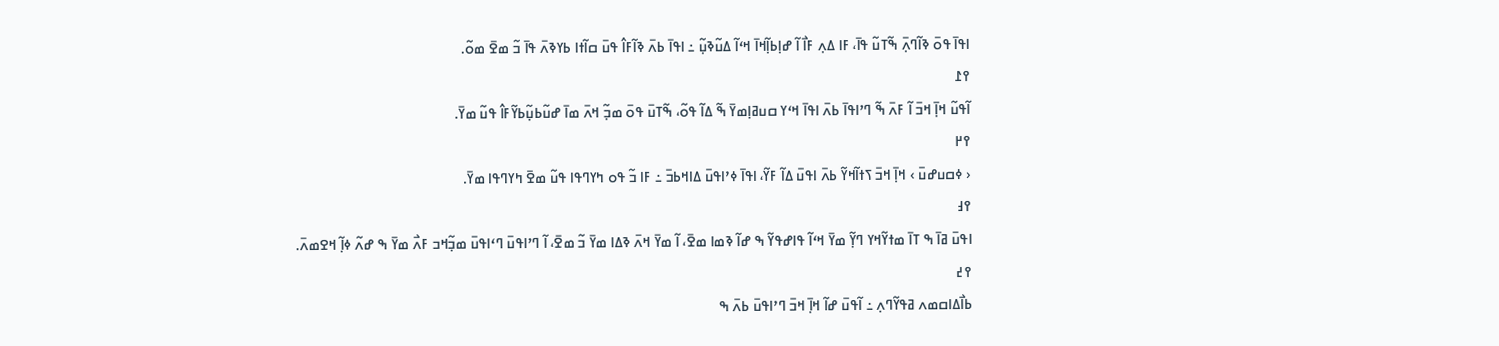ߊߟߊ߫ ߟߋ߫ ߢߊ߬ߣߍ߲߫ ߒ߬ߠߎ߬ ߟߊ߫، ߓߊ ߡߍ߲ ߓߊ߯ ߊ߬ ߝߊ߲ߕߊ߲߬ߞߊ߫ ߞߵߊ߬ ߡߎ߬ߢߎ߲߬ ߸ ߊߟߊ߫ ߕߍ߫ ߢߊ߬ߓߊ߮ ߟߎ߫ ߛߊ߬ߙߊ ߕߌߢߍ߫ ߟߊ߫ ߏ߬ ߘߐ߫ ߘߋ߬.
߉߁
ߊ߬ߟߎ߬ ߞߊ߲߫ ߞߏ߫ ߊ߬ ߓߍ߫ ߒ߬ ߣߴߊߟߊ߫ ߕߍ߫ ߊߟߊ߫ ߞߵߌ ߛߎߥߊ߲ߘߌ߫ ߒ߬ ߡߊ߬ ߟߋ߬، ߒ߬ߠߎ߫ ߟߋ߫ ߘߏ߲߬ ߞߍ߫ ߘߊ߫ ߝߎ߬ߕߎ߲߬ߕߌ߬ߓߊ߮ ߟߎ߬ ߘߌ߫.
߉߂
‹ ߦߛߎߝߎ߫ › ߞߊ߲߫ ߞߏ߫ ߖߙߊ߬ߞߌ߬ ߕߍ߫ ߊߟߎ߫ ߡߊ߬ ߓߌ߬، ߊߟߊ߫ ߦߴߊߟߎ߫ ߡߊߞߕߏ߫ ߸ ߓߊ ߏ߬ ߟߋ ߤߌߣߟߊ ߟߎ߬ ߘߐ߫ ߤߌߣߟߊ ߘߌ߫.
߉߃
ߊߟߎ߫ ߥߊ߫ ߒ ߠߊ߫ ߘߙߌ߬ߞߌ ߣߌ߲߬ ߘߌ߫ ߞߵߊ߬ ߟߊߝߟߌ߬ ߒ ߝߊ߬ ߢߘߊ ߘߐ߫، ߊ߬ ߘߌ߫ ߞߍ߫ ߢߡߊ ߘߌ߫ ߏ߬ ߘߐ߫، ߊ߬ ߣߴߊߟߎ߫ ߣߵߊߟߎ߫ ߘߏ߲߬ߞߏ ߓߍ߯ ߘߌ߫ ߒ ߝߍ߬ ߦߊ߲߬ ߞߐߘߍ߫.
߉߄
ߕߊ߯ߡߊߛߘߍ ߥߟߌ߬ߣߍ߲ ߸ ߊ߬ߟߎ߫ ߝߊ߬ ߞߊ߲߫ ߞߏ߫ ߣߴߊߟߎ߫ ߕߍ߫ ߒ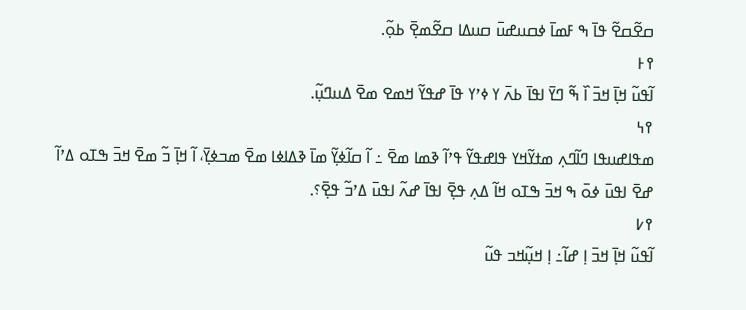ߛߐ߬ߛߐ߬ ߟߊ߫ ߒ ߓߘߊ߫ ߦߛߎߝߎ߫ ߛߎߡߊ ߛߐ߬ߘߐ߲߫ ߕߋ߲߬.
߉߅
ߊ߬ߟߎ߬ ߞߊ߲߫ ߞߏ߫ ߊ߰ ߒ߬ ߣߌ߫ ߊߟߊ߫ ߕߍ߫ ߌ ߦߴߌ ߟߊ߫ ߝߟߌ߬ ߞߘߐ ߘߐ߫ ߡߎߣߎ߲߬.
߉߆
ߘߟߊߝߎߟߊ ߣߊ߬ߣߍ߲ ߘߙߌ߬ߞߌ ߟߊߝߟߌ߬ ߟߴߊ߬ ߢߘߊ ߘߐ߫ ߸ ߊ߬ ߛߊ߬ߦߌ߲߬ ߘߊ߫ ߢߡߊߦߊ ߘߐ߫ ߘߏߦߌ߲߫، ߊ߬ ߞߊ߲߫ ߏ߬ ߘߐ߫ ߞߏ߫ ߒߠߋ ߡߴߊ߬ ߝߐ߫ ߊߟߎ߫ ߦߋ߫ ߒ ߞߏ߫ ߒߠߋ ߞߊ߬ ߡߍ߲ ߟߐ߲߫ ߊߟߊ߫ ߝߍ߬ ߊߟߎ߫ ߡߴߏ߬ ߟߐ߲߫؟.
߉߇
ߊ߬ߟߎ߬ ߞߊ߲߫ ߞߏ߫ ߊ߲ ߝߊ߬߸ ߊ߲ ߞߎ߲߬ߞߏ ߟߎ߬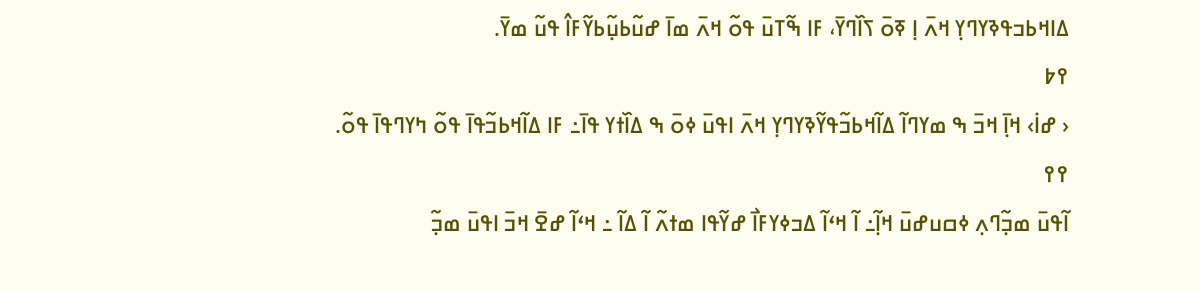ߡߊߞߕߏߟߢߌߣߌ߲ ߞߍ߫ ߊ߲ ߧߋ߫ ߖߊ߰ߣߌ߫، ߓߊ ߒ߬ߠߎ߫ ߟߋ߬ ߞߍ߫ ߘߊ߫ ߝߎ߬ߕߎ߲߬ߕߌ߬ߓߊ߮ ߟߎ߬ ߘߌ߫.
߉߈
‹ ߝߊ߭› ߞߊ߲߫ ߞߏ߫ ߒ ߘߌߣߊ߬ ߡߊ߬ߞߕߏ߬ߟߌ߬ߢߌߣߌ߲ ߞߍ߫ ߊߟߎ߫ ߦߋ߫ ߒ ߡߊ߰ߙߌ ߟߊ߫߸ ߓߊ ߡߊ߬ߞߕߏ߬ߟߊ߫ ߟߋ߬ ߤߌߣߟߊ߫ ߟߋ߬.
߉߉
ߊ߬ߟߎ߫ ߘߏ߲߬ߣߍ߲ ߦߛߎߝߎ߫ ߞߊ߲߬߸ ߊ߬ ߞߵߊ߬ ߡߏߦߌߓߊ߯ ߝߌ߬ߟߊ ߘߙߍ߬ ߊ߬ ߡߊ߬ ߸ ߞߵߊ߬ ߝߐ߫ ߞߏ߫ ߊߟߎ߫ ߘߏ߲߬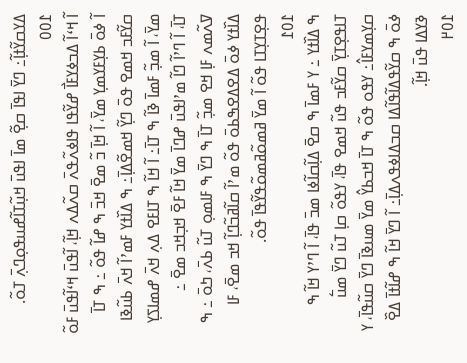ߡߌߛߌ߬ߙߊ߲߬߸ ߣߌ߫ ߊߟߊ߫ ߛߐ߲߬ ߘߊ߫ ߊߟߎ߫ ߞߎ߲߬ߠߊ߬ߝߎߟߋ߲ߣߍ߲߫ ߠߋ߬.
߁߀߀
ߊ߬ ߞߵߊ߬ ߡߏߦߌߓߊ߯ ߝߌ߬ߟߊ ߟߊߦߍ߬ߟߍ߫ ߛߍ߬ߡߍ ߞߊ߲߬، ߊ߬ߟߎ߫ ߞߵߊ߬ߟߎ߫ ߓߋ߬ ߊ߬ ߦߋ߫ ߕߌ߲ߓߌߘߌ߲ ߘߌ߫، ߊ߬ ߞߊ߲߫ ߏ߬ ߘߐ߫ ߞߏ߫ ߒ ߝߊ߬ ߟߋ߬ ߸ ߒ ߠߊ߫ ߛߌ߬ߓߏ ߞߘߐ ߟߋ߫ ߣߌ߲߬ ߞߘߐ߬ߡߊ߲߫߸ ߒ ߡߊ߰ߙߌ ߓߘߴߊ߬ ߞߍ߫ ߕߎ߬ߢߊ ߘߌ߫، ߊ߬ ߘߏ߲߬ ߓߘߊ߫ ߢߊ߬ ߒ ߠߊ߫߸ ߊ߬ ߞߊ߬ ߒ ߠߊߓߐ ߡߍ߲ ߞߍ߫ ߝߘߊߖߌ߲ ߠߊ߫، ߊ߬ ߣߴߊ߬ ߣߊ߬ ߘߴߊߟߎ߫ ߝߣߊ߫ ߘߌ߫ ߞߊ߬ ߓߐ߫ ߞߏ߲ߞߏ ߘߐ߫ ߸ ߜߍ߬ߘߍ ߓߊ߲ ߞߐ ߘߏ߲߬ ߠߊ߫ ߒ ߣߌ߫ ߒ ߓߊߘߋ߲ ߠߎ߬ ߕߍ߫، ߤߋ߫ ߸ ߒ ߡߊ߰ߙߌ ߦߋ߫ ߡߐߡߐߒߕߋ߫ ߟߋ߬ ߘߴߊ߬ ߛߊ߬ߥߏ߬ߣߊ߲߬ ߞߏ ߘߐ߫، ߓߊ ߟߐ߲ߠߌ߲ߠߊ ߟߋ߬ ߊ߬ ߘߌ߫ ߥߘߋ߬ߥߘߋ߬ߟߌ߬ߟߊ߫ ߟߋ߬.
߁߀߁
ߒ ߡߊ߰ߙߌ ߸ ߌ ߓߘߊ߫ ߒ ߛߐ߫ ߡߊ߲߬ߛߊ߬ߦߊ ߘߏ߫ ߟߊ߫، ߊ߬ ߣߴߌ ߞߊ߬ ߒ ߠߊߟߐ߲ߠߌ߲߫ ߛߌ߬ߓߏ ߟߎ߬ ߞߘߐ ߟߊ߫، ߌߟߋ߬ ߛߊ߲ ߠߎ߬ ߣߌ߫ ߘߎ߱ ߛߌ߲ߘߌߓߊ߮߸ ߌߟߋ ߟߋ߬ ߒ ߠߊ߫ ߞߏߕߌ߮ ߘߌ߫ ߘߎߢߊ߫ ߣߌ߫ ߛߎ߬ߟߊ߫، ߌ ߦߋ߫ ߒ ߛߌ߬ߟߡߊ߬ߟߊ߬ߡߊ ߛߏߡߊߦߟߍߡߊ߲߫߸ ߊ߬ ߣߌ߫ ߞߊ߬ ߒ ߝߊ߬ߙߊ߫ ߡߐ߰ ߢߌߡߊ ߟߎ߫ ߞߊ߲߬.
߁߀߂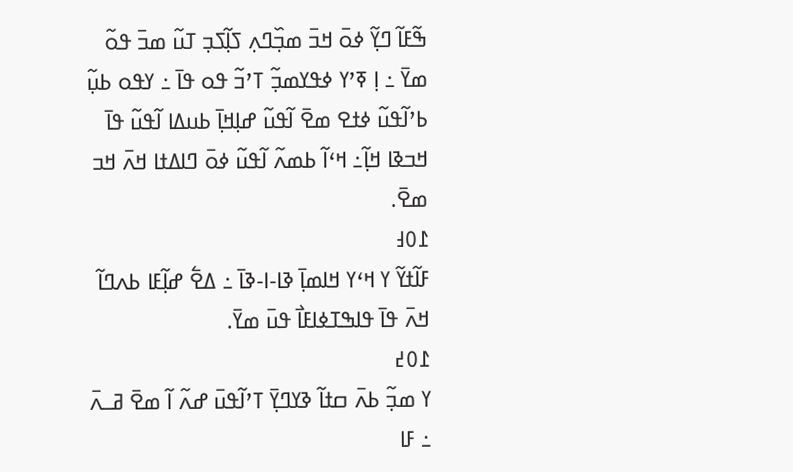ߒ߬ߓߊ߬ ߣߌ߲߬ ߦߋ߫ ߞߏ߫ ߘߏ߲߰ߣߍ߲ ߖߊ߲߬ߖߏ߲ ߠߎ߬ ߘߏ߫ ߟߋ߬ ߘߌ߫ ߸ ߊ߲ ߧߴߌ ߦߟߌߘߏ߲߬ ߠߴߏ߬ ߟߋ ߟߊ߫ ߸ ߌߟߋ ߕߎ߲߬ ߕߴߊ߬ߟߎ߬ ߦߙߐ ߘߐ߫ ߊ߬ߟߎ߬ ߝߊ߲ߞߊ߲߫ ߕߎߡߊ ߊ߬ߟߎ߬ ߟߊ߫ ߞߏߢߊ ߞߊ߲߬߸ ߞߵߊ߬ ߕߘߍ߬ ߊ߬ߟߎ߬ ߦߋ߫ ߣߊߡߙߊ ߞߍ߫ ߞߏ ߘߐ߫.
߁߀߃
ߓߊ߬ߙߌ߬ ߌ ߞߵߌ ߞߊߘߊ߲߫ ߢߊ-ߊ-ߢߊ߫ ߸ ߡߐ߱ ߝߊ߲߬ߓߊ ߕߍߣߊ߬ ߞߍ߫ ߟߊ߫ ߟߊߒߠߦߊߓߊ߯ ߟߎ߫ ߘߌ߫.
߁߀߄
ߌ ߘߏ߲߬ ߕߍ߫ ߛߙߊ߬ ߢߌߣߌ߲߫ ߠߴߊ߬ߟߎ߫ ߝߍ߬ ߊ߬ ߘߐ߫ ߥߺߍ߫ ߸ ߓߊ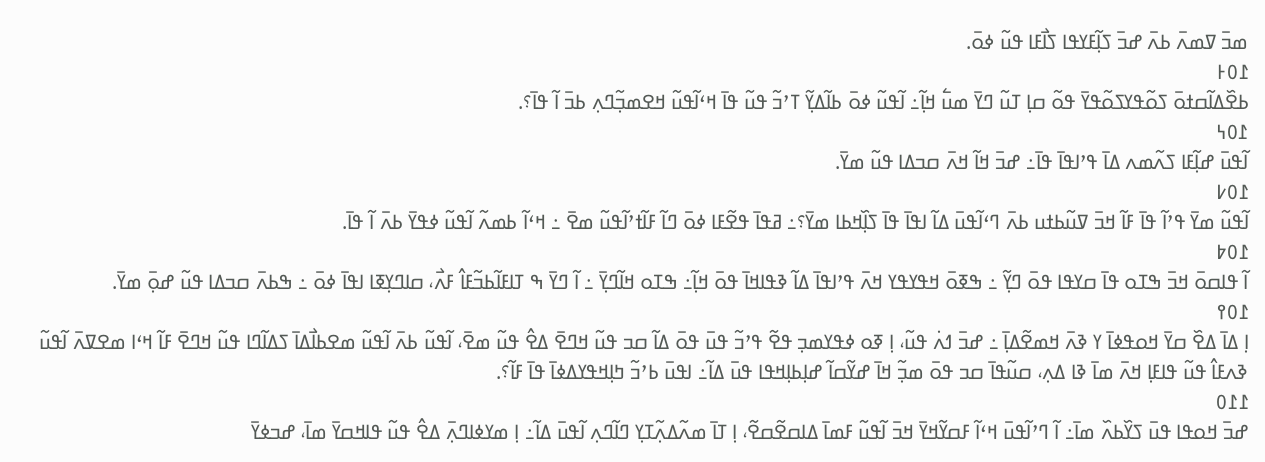ߘߏ߫ ߜߘߍ߫ ߕߍ߫ ߝߏ߫ ߖߊ߲߬ߓߌߟߊ ߖߊ߯ߓߊ ߟߎ߬ ߦߋ߫.
߁߀߅
ߕߐ߰ߡߊ߬ߛߙߋ߫ ߖߋ߬ߟߌߖߋ߬ߟߌ߫ ߟߋ߬ ߛߊ߲ ߠߎ߬ ߣߌ߫ ߘߎ߱ ߞߊ߲߬߸ ߊ߬ߟߎ߬ ߦߋ߫ ߕߊ߬ߡߌ߲߬ ߠߴߏ߬ ߟߎ߬ ߟߊ߫ ߞߵߊ߬ߟߎ߬ ߞߐߘߏ߲߬ߣߍ߲ ߕߏ߫ ߊ߬ ߟߊ߫؟.
߁߀߆
ߊ߬ߟߎ߫ ߝߊ߲߬ߓߊ ߖߍ߬ߘߍ ߡߊ߫ ߟߴߊߟߊ߫ ߟߊ߫߸ ߝߏ߫ ߞߊ߬ ߞߍ߫ ߛߏߡߊ ߟߎ߬ ߘߌ߫.
߁߀߇
ߊ߬ߟߎ߬ ߘߌ߫ ߟߴߊ߬ ߟߊ߫ ߓߊ߬ ߞߏ߫ ߜߎ߬ߕߙߎ ߕߍ߫ ߣߵߊ߬ߟߎ߫ ߡߊ߬ ߊߟߊ߫ ߟߊ߫ ߖߊ߲߰ߞߕߊ ߘߌ߫؟߸ ߥߟߊ߫ ߟߐ߬ߓߊ ߦߋ߫ ߣߊ߬ ߓߊ߬ߙߴߊ߬ߟߎ߬ ߘߐ߫ ߸ ߞߵߊ߬ ߕߘߍ߬ ߊ߬ߟߎ߬ ߦߟߌ߫ ߕߍ߫ ߊ߬ ߟߊ߫.
߁߀߈
ߊ߬ ߟߊߛߋ߫ ߞߏ߫ ߒߠߋ ߟߊ߫ ߛߌߟߊ ߟߋ߫ ߣߌ߲߬ ߸ ߒߧߋ߫ ߞߟߌߟߌ ߞߍ߫ ߟߴߊߟߊ߫ ߡߊ߬ ߢߟߊߞߊ߫ ߟߋ߫ ߞߊ߲߬߸ ߒߠߋ ߞߊ߬ߣߌ߲߫ ߸ ߊ߬ ߣߌ߫ ߒ ߠߊߓߊ߬ߕߏ߬ߓߊ߮ ߓߍ߯، ߛߊߣߌ߲ߧߊ ߊߟߊ߫ ߦߋ߫ ߸ ߒߕߍ߫ ߛߏߡߊ ߟߎ߬ ߝߋ߲߫ ߘߌ߫.
߁߀߉
ߊ߲ ߡߊ߫ ߡߐ߰ ߛߌ߫ ߞߋߟߦߊ߫ ߌ ߢߍ߫ ߞߘߐ߬ߡߊ߲߫ ߸ ߝߏ߫ ߗߍ߭ ߟߎ߬، ߊ߲ ߧߋ ߦߟߌߘߏ߲ ߟߐ߬ ߟߴߏ߬ ߟߎ߫ ߟߋ߫ ߡߊ߬ ߛߏ ߟߎ߬ ߞߣߐ߫ ߡߐ߮ ߟߎ߬ ߘߐ߫، ߊ߬ߟߎ߬ ߕߍ߫ ߊ߬ߟߎ߬ ߘߐߕߊ߯ߡߊ߫ ߖߡߊ߬ߣߊ ߟߎ߬ ߞߣߐ߫ ߓߊ߬ ߞߵߊ ߘߐߜߍ߫ ߊ߬ߟߎ߬ ߢߍߓߊ߮ ߟߎ߬ ߟߊߓߊ߲ ߞߍ߫ ߘߊ߫ ߢߊ ߡߍ߲، ߛߎ߬ߟߊ߫ ߛߏ ߟߋ߫ ߘߏ߲߬ ߞߊ߫ ߝߌ߬ߛߊ߬ ߝߊ߲ߕߊ߲ߞߟߊ ߟߎ߫ ߡߊ߬߸ ߊߟߎ߫ ߕߴߏ߬ ߤߊ߲ߞߟߌߡߦߊ߫ ߟߊ߫ ߓߊ߬؟.
߁߁߀
ߝߏ߫ ߞߋߟߊ ߟߎ߫ ߖߌ߰ߕߍ߰ ߘߊ߫߸ ߊ߬ ߣߴߊ߬ߟߎ߫ ߞߵߊ߬ ߓߛߌ߬ߞߌ߫ ߞߏ߫ ߊ߬ߟߎ߬ ߓߘߊ߫ ߡߊߛߐ߬ߛߐ߬، ߊ߲ ߠߊ߫ ߘߍ߬ߡߍ߲߬ߠߌ߲ ߣߊ߬ߣߍ߲ ߊ߬ߟߎ߫ ߡߊ߬߸ ߊ߲ ߘߌߦߊߣߍ߲߫ ߡߐ߮ ߟߎ߬ ߟߊߞߛߌ߫ ߘߊ߫، ߝߏߦߌ߫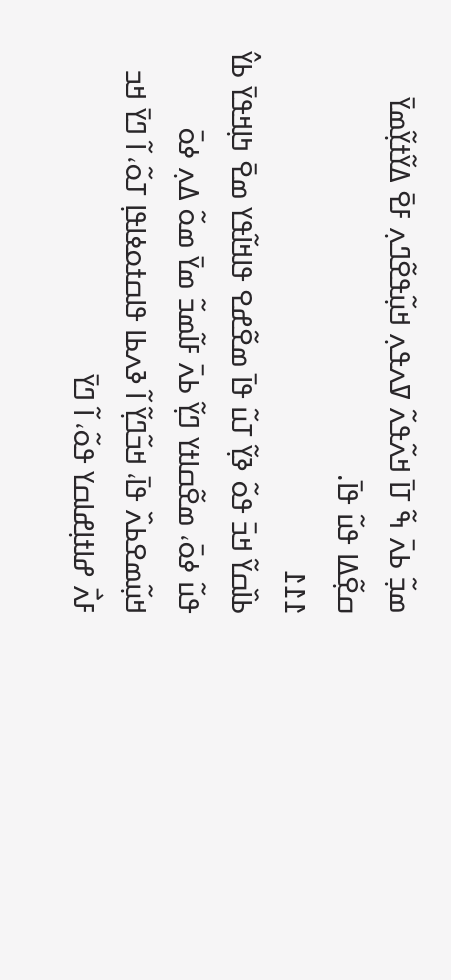ߘߏ߲߬ ߕߍ߫ ߒ߬ ߠߊ߫ ߞߍ߬ߟߍ߬ ߜߍߟߍ߲ ߞߎ߲߬ߟߐ߬ߣߍ߲ ߓߐ߫ ߡߌ߬ߙߌ߲߬ߘߌ߫ ߛߐ߲߬ߡߊ ߟߎ߬ ߟߊ߫.
߁߁߁
ߕߊ߰ߛߌ߬ ߞߏ߫ ߟߋ߬ ߢߌ߲߬ ߠߎ߬ ߟߊ߫ ߘߐ߬ߝߐ ߟߊߞߊ߬ߟߌ ߘߐ߫ ߤߊ߲ߞߟߌ߫ ߕߌ߮ ߟߎ߬ ߦߋ߫، ߘߐ߬ߛߊߙߌ ߣߌ߲߬ ߕߍ߫ ߓߊ߬ߘߏ߬ ߘߌ߫ ߘߋ߬ ߡߍ߲ ߦߋ߫ ߞߎ߲߬ߘߐߕߍ߰ ߟߊ߫، ߞߏ߬ߣߌ߲߬ ߊ߬ ߢߍߕߊ ߟߊߛߙߋߦߊߟߊ߲ ߠߋ߬، ߊ߬ ߣߌ߫ ߞߏ ߓߍ߯ ߝߊߙߊ߲ߝߊߛߌ ߟߋ߬، ߊ߬ ߣߌ߫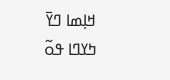ߞߊ߲ߘߊ ߣߌ߫ ߤߌߣߊ ߟߋ߬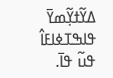ߡߌ߬ߙߌ߲߬ߘߌ߫ ߟߊߒߠߦߊߓߊ߮ ߟߎ߬ ߟߊ߫.